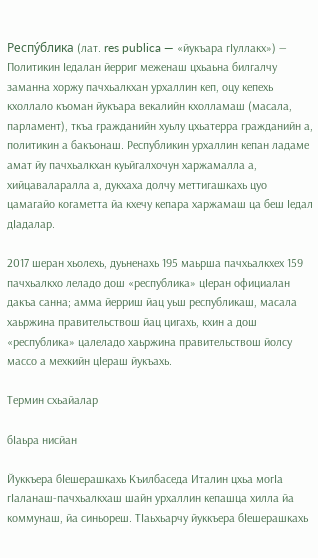Респу́блика (лат. res publica — «йукъара гӀуллакх») — Политикин Ӏедалан йерриг меженаш цхьаьна билгалчу заманна хоржу пачхьалкхан урхаллин кеп, оцу кепехь кхоллало къоман йукъара векалийн кхолламаш (масала, парламент), ткъа гражданийн хуьлу цхьатерра гражданийн а, политикин а бакъонаш. Республикин урхаллин кепан ладаме амат йу пачхьалкхан куьйгалхочун харжамалла а, хийцаваларалла а, дукхаха долчу меттигашкахь цуо цамагайо когаметта йа кхечу кепара харжамаш ца беш Ӏедал дӀадалар.

2017 шеран хьолехь, дуьненахь 195 маьрша пачхьалкхех 159 пачхьалкхо леладо дош «республика» цӀеран официалан дакъа санна; амма йерриш йац уьш республикаш, масала хаьржина правительствош йац цигахь, кхин а дош «республика» цалеладо хаьржина правительствош йолсу массо а мехкийн цӀераш йукъахь.

Термин схьайалар

бӀаьра нисйан

Йуккъера бӀешерашкахь Къилбаседа Италин цхьа могӀа гӀаланаш-пачхьалкхаш шайн урхаллин кепашца хилла йа коммунаш, йа синьореш. ТӀаьхьарчу йуккъера бӀешерашкахь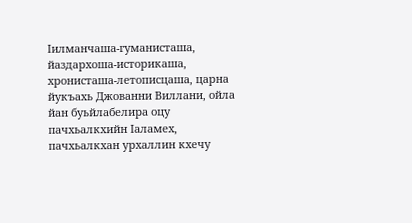Ӏилманчаша-гуманисташа, йаздархоша-историкаша, хронисташа-летописцаша, царна йукъахь Джованни Виллани, ойла йан буьйлабелира оцу пачхьалкхийн Ӏаламех, пачхьалкхан урхаллин кхечу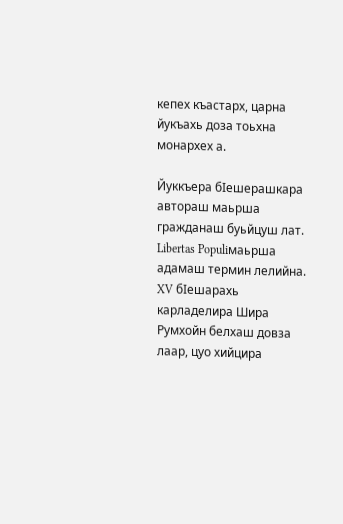кепех къастарх, царна йукъахь доза тоьхна монархех а.

Йуккъера бӀешерашкара автораш маьрша гражданаш буьйцуш лат. Libertas Populiмаьрша адамаш термин лелийна. XV бӀешарахь карладелира Шира Румхойн белхаш довза лаар, цуо хийцира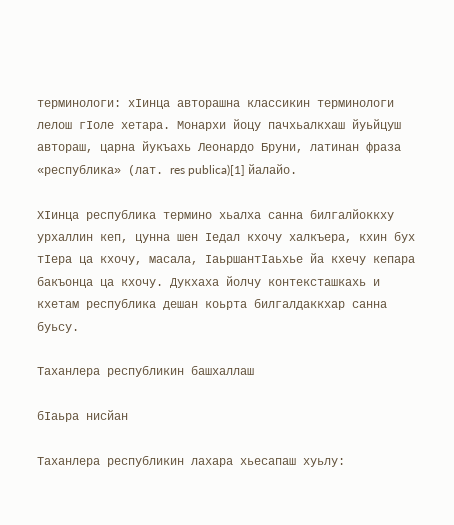терминологи: хӀинца авторашна классикин терминологи лелош гӀоле хетара. Монархи йоцу пачхьалкхаш йуьйцуш автораш, царна йукъахь Леонардо Бруни, латинан фраза «республика» (лат. res publica)[1] йалайо.

ХӀинца республика термино хьалха санна билгалйоккху урхаллин кеп, цунна шен Ӏедал кхочу халкъера, кхин бух тӀера ца кхочу, масала, ӀаьршантӀаьхье йа кхечу кепара бакъонца ца кхочу. Дукхаха йолчу контексташкахь и кхетам республика дешан коьрта билгалдаккхар санна буьсу.

Таханлера республикин башхаллаш

бӀаьра нисйан

Таханлера республикин лахара хьесапаш хуьлу: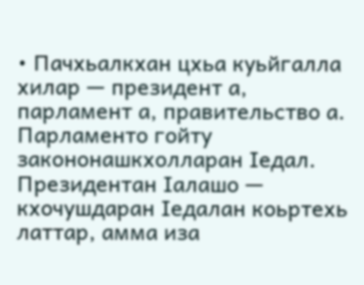• Пачхьалкхан цхьа куьйгалла хилар — президент а, парламент а, правительство а. Парламенто гойту закононашкхолларан Ӏедал. Президентан Ӏалашо — кхочушдаран Ӏедалан коьртехь латтар, амма иза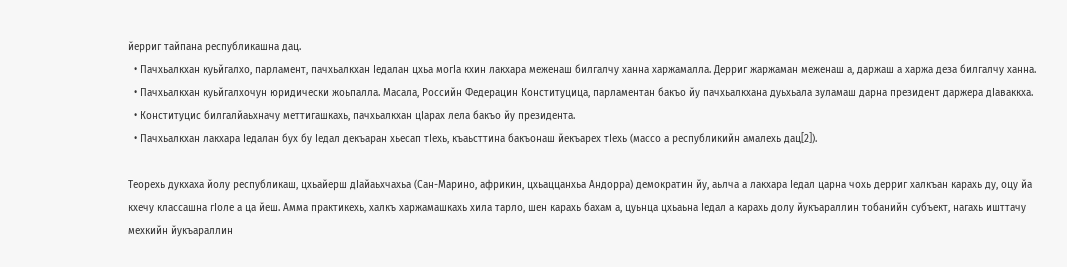йерриг тайпана республикашна дац.
  • Пачхьалкхан куьйгалхо, парламент, пачхьалкхан Ӏедалан цхьа могӀа кхин лакхара меженаш билгалчу ханна харжамалла. Дерриг жаржаман меженаш а, даржаш а харжа деза билгалчу ханна.
  • Пачхьалкхан куьйгалхочун юридически жоьпалла. Масала, Российн Федерацин Конституцица, парламентан бакъо йу пачхьалкхана дуьхьала зуламаш дарна президент даржера дӀаваккха.
  • Конституцис билгалйаьхначу меттигашкахь, пачхьалкхан цӀарах лела бакъо йу президента.
  • Пачхьалкхан лакхара Ӏедалан бух бу Ӏедал декъаран хьесап тӀехь, къаьсттина бакъонаш йекъарех тӀехь (массо а республикийн амалехь дац[2]).

Теорехь дукхаха йолу республикаш, цхьайерш дӀайаьхчахьа (Сан-Марино, африкин, цхьаццанхьа Андорра) демократин йу, аьлча а лакхара Ӏедал царна чохь дерриг халкъан карахь ду, оцу йа кхечу классашна гӀоле а ца йеш. Амма практикехь, халкъ харжамашкахь хила тарло, шен карахь бахам а, цуьнца цхьаьна Ӏедал а карахь долу йукъараллин тобанийн субъект, нагахь ишттачу мехкийн йукъараллин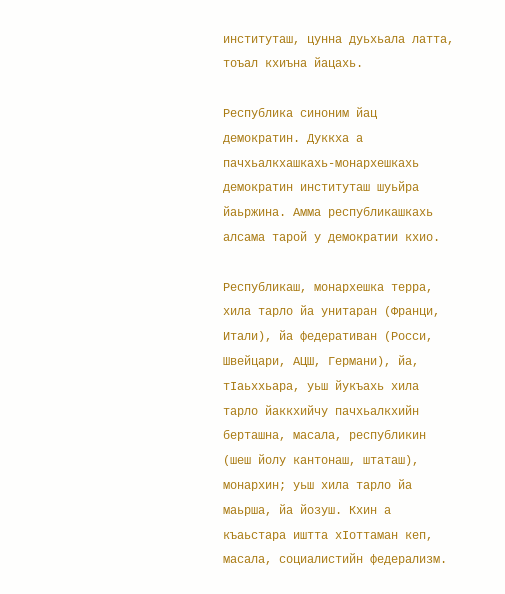институташ, цунна дуьхьала латта, тоъал кхиъна йацахь.

Республика синоним йац демократин. Дуккха а пачхьалкхашкахь-монархешкахь демократин институташ шуьйра йаьржина. Амма республикашкахь алсама тарой у демократии кхио.

Республикаш, монархешка терра, хила тарло йа унитаран (Франци, Итали), йа федеративан (Росси, Швейцари, АЦШ, Германи), йа, тӀаьххьара, уьш йукъахь хила тарло йаккхийчу пачхьалкхийн берташна, масала, республикин (шеш йолу кантонаш, штаташ), монархин; уьш хила тарло йа маьрша, йа йозуш. Кхин а къаьстара иштта хӀоттаман кеп, масала, социалистийн федерализм.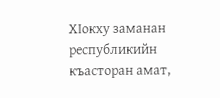ХӀокху заманан республикийн къасторан амат,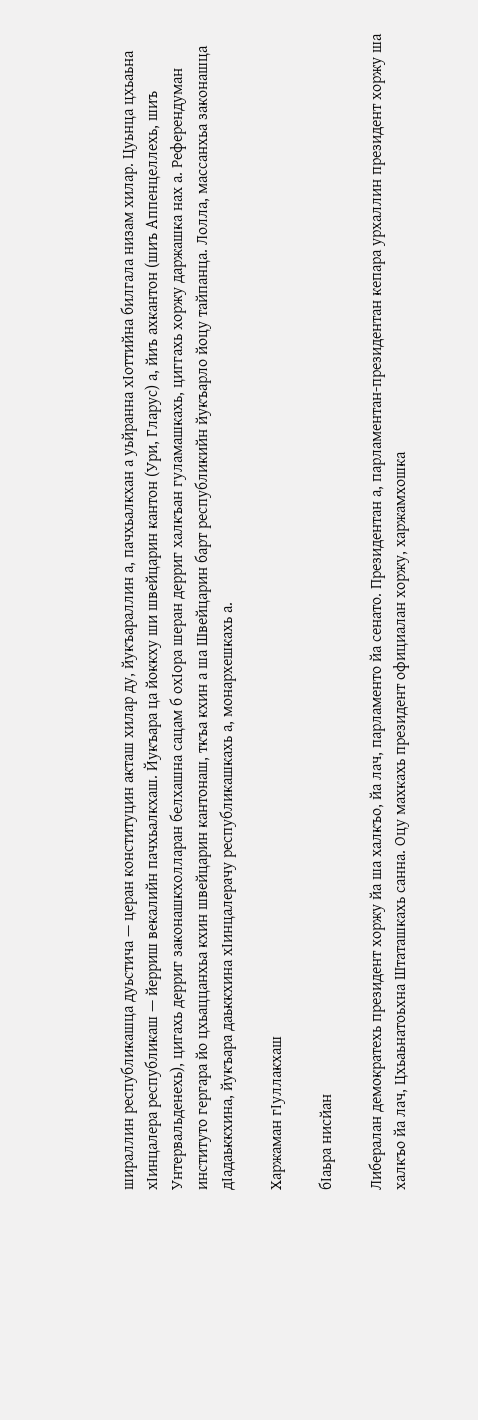шираллин республикашца дуьстича — церан конституцин акташ хилар ду, йукъараллин а, пачхьалкхан а уьйранна хӀоттийна билгала низам хилар. Цуьнца цхьаьна хӀинцалера республикаш — йерриш векалийн пачхьалкхаш. Йукъара ца йоккху ши швейцарин кантон (Ури, Гларус) а, йиъ ахкантон (шиъ Аппенцеллехь, шиъ Унтервальденехь), цигахь дерриг законашкхолларан белхашна сацам б охӀора шеран дерриг халкъан гуламашкахь, циггахь хоржу даржашка нах а. Референдуман институто гергара йо цхьаццанхьа кхин швейцарин кантонаш, ткъа кхин а ша Швейцарин барт республикийн йукъарло йоцу тайпанца. Лолла, массанхьа законашца дӀадаьккхина, йукъара даьккхина хӀинцалерачу республикашкахь а, монархешкахь а.

Харжаман гӀуллакхаш

бӀаьра нисйан

Либералан демократехь президент хоржу йа ша халкъо, йа лач, парламенто йа сенато. Президентан а, парламентан-президентан кепара урхаллин президент хоржу ша халкъо йа лач, Цхьаьнатоьхна Штаташкахь санна. Оцу махкахь президент официалан хоржу, харжамхошка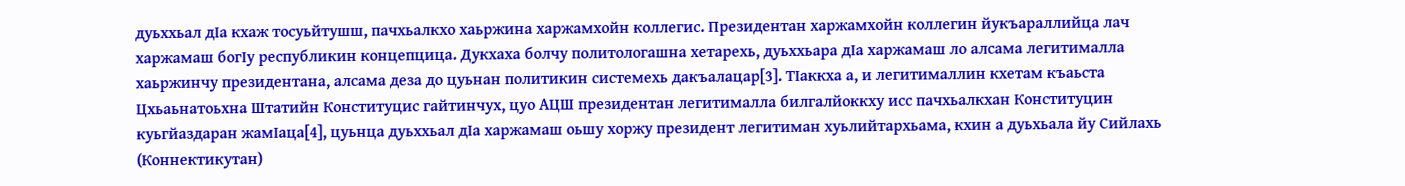дуьххьал дӀа кхаж тосуьйтушш, пачхьалкхо хаьржина харжамхойн коллегис. Президентан харжамхойн коллегин йукъараллийца лач харжамаш богӀу республикин концепцица. Дукхаха болчу политологашна хетарехь, дуьххьара дӀа харжамаш ло алсама легитималла хаьржинчу президентана, алсама деза до цуьнан политикин системехь дакъалацар[3]. ТӀаккха а, и легитималлин кхетам къаьста Цхьаьнатоьхна Штатийн Конституцис гайтинчух, цуо АЦШ президентан легитималла билгалйоккху исс пачхьалкхан Конституцин куьгйаздаран жамӀаца[4], цуьнца дуьххьал дӀа харжамаш оьшу хоржу президент легитиман хуьлийтархьама, кхин а дуьхьала йу Сийлахь (Коннектикутан)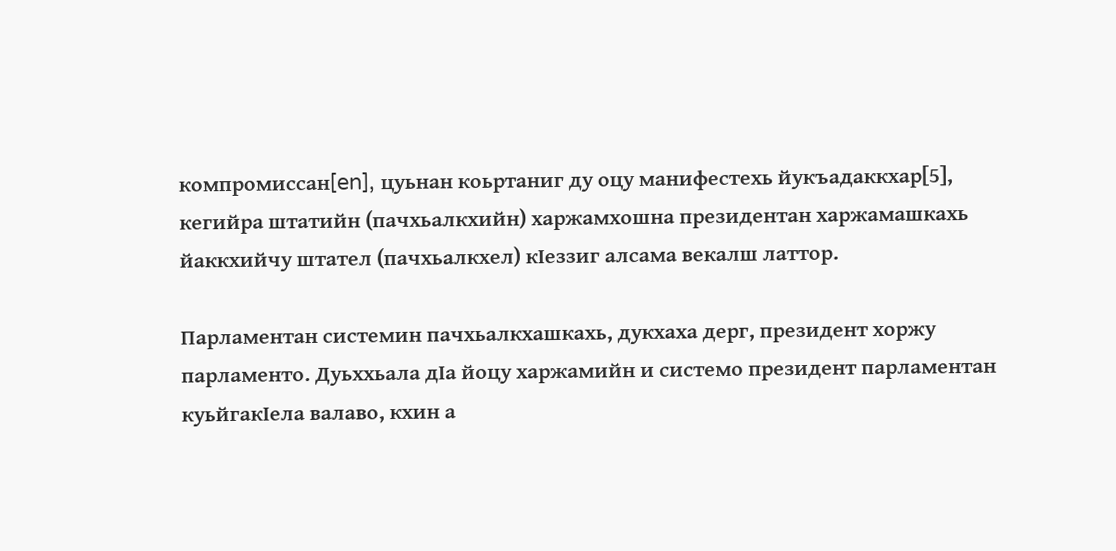компромиссан[en], цуьнан коьртаниг ду оцу манифестехь йукъадаккхар[5], кегийра штатийн (пачхьалкхийн) харжамхошна президентан харжамашкахь йаккхийчу штател (пачхьалкхел) кӀеззиг алсама векалш латтор.

Парламентан системин пачхьалкхашкахь, дукхаха дерг, президент хоржу парламенто. Дуьххьала дӀа йоцу харжамийн и системо президент парламентан куьйгакӀела валаво, кхин а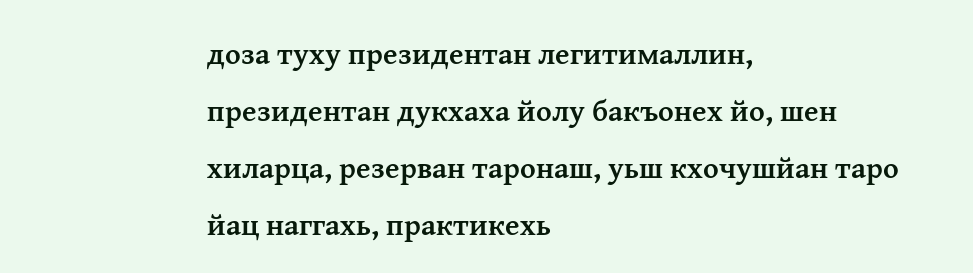доза туху президентан легитималлин, президентан дукхаха йолу бакъонех йо, шен хиларца, резерван таронаш, уьш кхочушйан таро йац наггахь, практикехь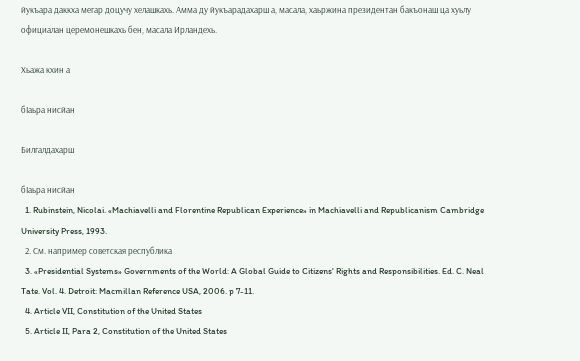йукъара даккха мегар доцучу хелашкахь. Амма ду йукъарадахарш а, масала, хаьржина президентан бакъонаш ца хуьлу официалан церемонешкахь бен, масала Ирландехь.

Хьажа кхин а

бӀаьра нисйан

Билгалдахарш

бӀаьра нисйан
  1. Rubinstein, Nicolai. «Machiavelli and Florentine Republican Experience» in Machiavelli and Republicanism Cambridge University Press, 1993.
  2. См. например советская республика
  3. «Presidential Systems» Governments of the World: A Global Guide to Citizens' Rights and Responsibilities. Ed. C. Neal Tate. Vol. 4. Detroit: Macmillan Reference USA, 2006. p 7-11.
  4. Article VII, Constitution of the United States
  5. Article II, Para 2, Constitution of the United States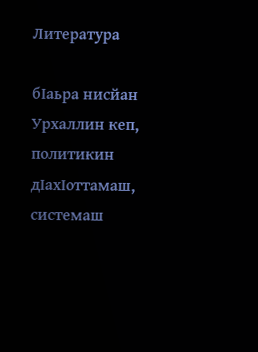Литература

бӀаьра нисйан
Урхаллин кеп, политикин дӀахӀоттамаш, системаш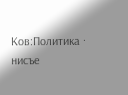Ков:Политика · нисъе